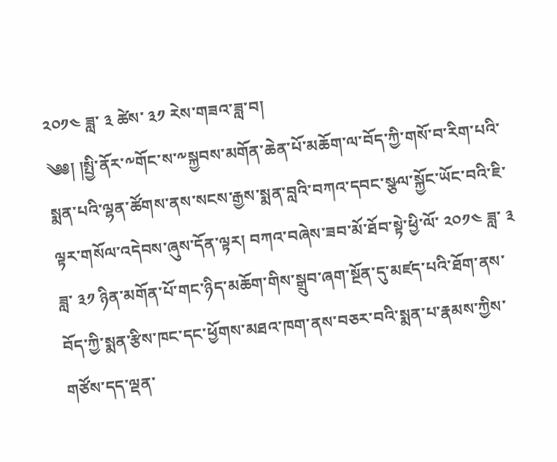༢༠༡༤ ཟླ་ ༣ ཚེས་ ༣༡ རེས་གཟའ་ཟླ་བ།
༄༅། །སྤྱི་ནོར་༸གོང་ས་༸སྐྱབས་མགོན་ཆེན་པོ་མཆོག་ལ་བོད་ཀྱི་གསོ་བ་རིག་པའི་སྨན་པའི་ལྷན་ཚོགས་ནས་སངས་རྒྱས་སྨན་བླའི་བཀའ་དབང་སྩལ་སྐྱོང་ཡོང་བའི་ཇི་ལྟར་གསོལ་འདེབས་ཞུས་དོན་ལྟར། བཀའ་བཞེས་ཟབ་མོ་ཐོབ་སྟེ་ཕྱི་ལོ་ ༢༠༡༤ ཟླ་ ༣ ཟླ་ ༣༡ ཉིན་མགོན་པོ་གང་ཉིད་མཆོག་གིས་སྒྲུབ་ཞག་སྔོན་དུ་མཛད་པའི་ཐོག་ནས་བོད་ཀྱི་སྨན་རྩིས་ཁང་དང་ཕྱོགས་མཐའ་ཁག་ནས་བཅར་བའི་སྨན་པ་རྣམས་ཀྱིས་གཙོས་དད་ལྡན་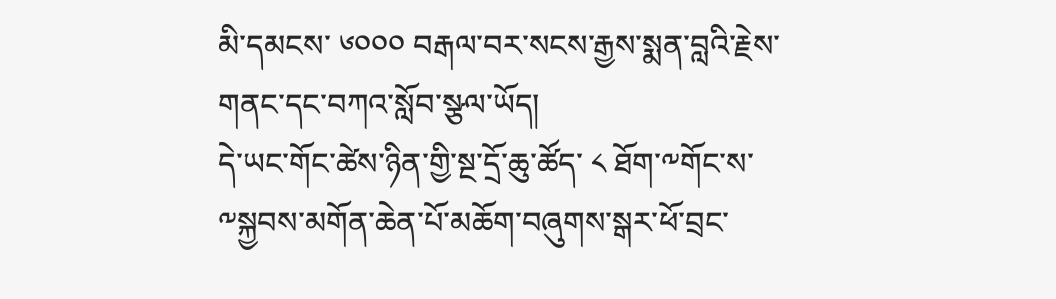མི་དམངས་ ༦༠༠༠ བརྒལ་བར་སངས་རྒྱས་སྨན་བླའི་རྗེས་གནང་དང་བཀའ་སློབ་སྩལ་ཡོད།
དེ་ཡང་གོང་ཚེས་ཉིན་གྱི་སྔ་དྲོ་ཆུ་ཚོད་ ༨ ཐོག་༸གོང་ས་༸སྐྱབས་མགོན་ཆེན་པོ་མཆོག་བཞུགས་སྒར་ཕོ་བྲང་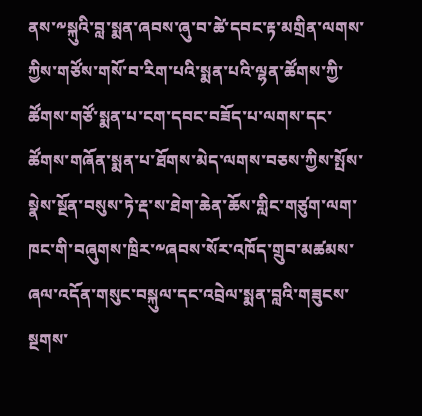ནས་༸སྐུའི་བླ་སྨན་ཞབས་ཞུ་བ་ཚེ་དབང་རྟ་མགྲིན་ལགས་ཀྱིས་གཙོས་གསོ་བ་རིག་པའི་སྨན་པའི་ལྷན་ཚོགས་ཀྱི་ཚོགས་གཙོ་སྨན་པ་ངག་དབང་བཟོད་པ་ལགས་དང་ཚོགས་གཞོན་སྨན་པ་ཐོགས་མེད་ལགས་བཅས་ཀྱིས་སྤོས་སྣེས་སྔོན་བསུས་ཏེ་རྡ་ས་ཐེག་ཆེན་ཆོས་གླིང་གཙུག་ལག་ཁང་གི་བཞུགས་ཁྲིར་༸ཞབས་སོར་འཁོད་གྲུབ་མཚམས་ཞལ་འདོན་གསུང་བསྐུལ་དང་འབྲེལ་སྨན་བླའི་གཟུངས་སྔགས་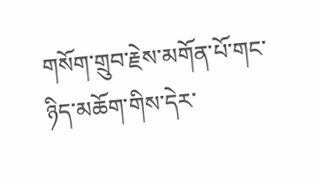གསོག་གྲུབ་རྗེས་མགོན་པོ་གང་ཉིད་མཆོག་གིས་དེར་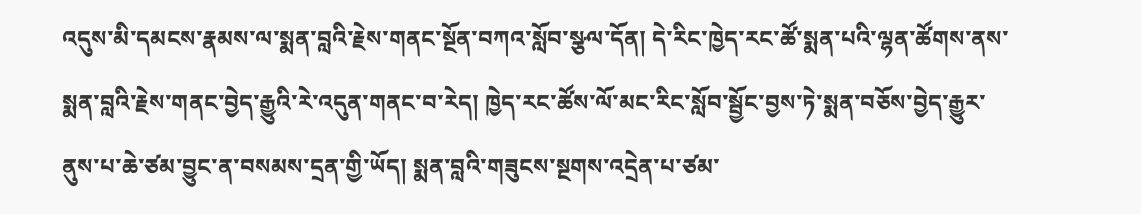འདུས་མི་དམངས་རྣམས་ལ་སྨན་བླའི་རྗེས་གནང་སྔོན་བཀའ་སློབ་སྩལ་དོན། དེ་རིང་ཁྱེད་རང་ཚོ་སྨན་པའི་ལྷན་ཚོགས་ནས་སྨན་བླའི་རྗེས་གནང་བྱེད་རྒྱུའི་རེ་འདུན་གནང་བ་རེད། ཁྱེད་རང་ཚོས་ལོ་མང་རིང་སློབ་སྦྱོང་བྱས་ཏེ་སྨན་བཅོས་བྱེད་རྒྱུར་ནུས་པ་ཆེ་ཙམ་བྱུང་ན་བསམས་དྲན་གྱི་ཡོད། སྨན་བླའི་གཟུངས་སྔགས་འདྲེན་པ་ཙམ་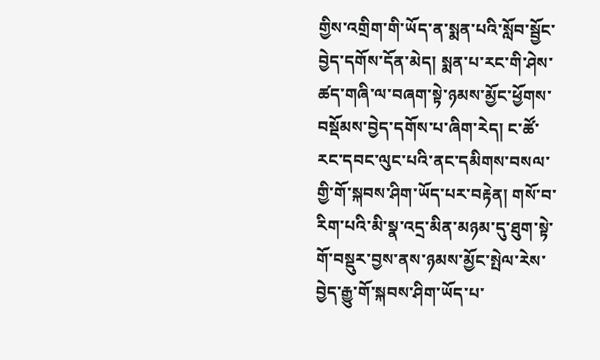གྱིས་འགྲིག་གི་ཡོད་ན་སྨན་པའི་སློབ་སྦྱོང་བྱེད་དགོས་དོན་མེད། སྨན་པ་རང་གི་ཤེས་ཚད་གཞི་ལ་བཞག་སྟེ་ཉམས་མྱོང་ཕྱོགས་བསྡོམས་བྱེད་དགོས་པ་ཞིག་རེད། ང་ཚོ་རང་དབང་ལུང་པའི་ནང་དམིགས་བསལ་གྱི་གོ་སྐབས་ཤིག་ཡོད་པར་བརྟེན། གསོ་བ་རིག་པའི་མི་སྣ་འདྲ་མིན་མཉམ་དུ་ཐུག་སྟེ་གོ་བསྡུར་བྱས་ནས་ཉམས་མྱོང་སྤེལ་རེས་བྱེད་རྒྱུ་གོ་སྐབས་ཤིག་ཡོད་པ་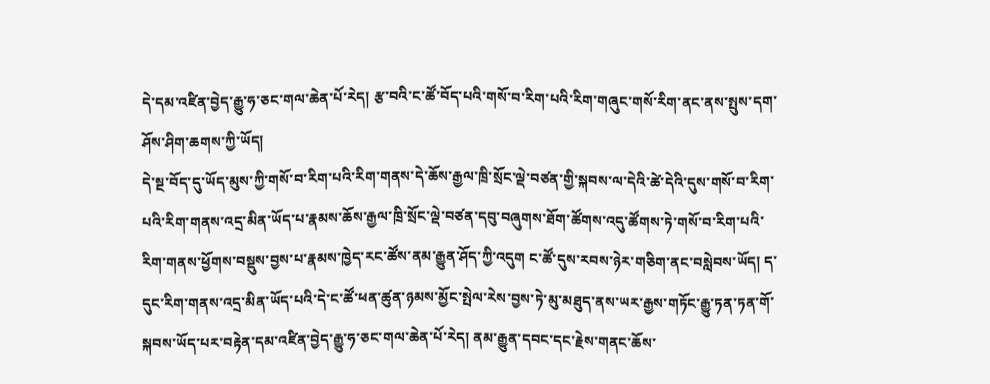དེ་དམ་འཛིན་བྱེད་རྒྱུ་ཧ་ཅང་གལ་ཆེན་པོ་རེད། རྩ་བའི་ང་ཚོ་བོད་པའི་གསོ་བ་རིག་པའི་རིག་གཞུང་གསོ་རིག་ནང་ནས་སྤུས་དག་ཤོས་ཤིག་ཆགས་ཀྱི་ཡོད།
དེ་སྔ་བོད་དུ་ཡོད་མུས་ཀྱི་གསོ་བ་རིག་པའི་རིག་གནས་དེ་ཆོས་རྒྱལ་ཁྲི་སྲོང་ལྡེ་བཙན་གྱི་སྐབས་ལ་དེའི་ཚེ་དེའི་དུས་གསོ་བ་རིག་པའི་རིག་གནས་འདྲ་མིན་ཡོད་པ་རྣམས་ཆོས་རྒྱལ་ཁྲི་སྲོང་ལྡེ་བཙན་དབུ་བཞུགས་ཐོག་ཚོགས་འདུ་ཚོགས་ཏེ་གསོ་བ་རིག་པའི་རིག་གནས་ཕྱོགས་བསྡུས་བྱས་པ་རྣམས་ཁྱེད་རང་ཚོས་ནམ་རྒྱུན་ཤོད་ཀྱི་འདུག ང་ཚོ་དུས་རབས་ཉེར་གཅིག་ནང་བསླེབས་ཡོད། ད་དུང་རིག་གནས་འདྲ་མིན་ཡོད་པའི་དེ་ང་ཚོ་ཕན་ཚུན་ཉམས་མྱོང་སྤེལ་རེས་བྱས་ཏེ་མུ་མཐུད་ནས་ཡར་རྒྱས་གཏོང་རྒྱུ་ཏན་ཏན་གོ་སྐབས་ཡོད་པར་བརྟེན་དམ་འཛིན་བྱེད་རྒྱུ་ཧ་ཅང་གལ་ཆེན་པོ་རེད། ནམ་རྒྱུན་དབང་དང་རྗེས་གནང་ཆོས་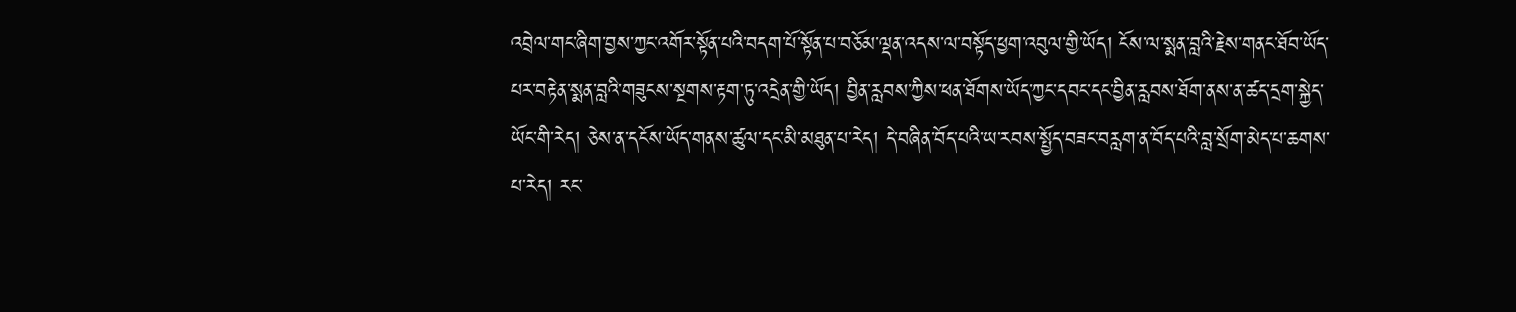འབྲེལ་གང་ཞིག་བྱས་ཀྱང་འགོར་སྟོན་པའི་བདག་པོ་སྟོན་པ་བཅོམ་ལྡན་འདས་ལ་བསྟོད་ཕྱག་འབུལ་གྱི་ཡོད། ངོས་ལ་སྨན་བླའི་རྗེས་གནང་ཐོབ་ཡོད་པར་བརྟེན་སྨན་བླའི་གཟུངས་སྔགས་རྟག་ཏུ་འདྲེན་གྱི་ཡོད། བྱིན་རླབས་ཀྱིས་ཕན་ཐོགས་ཡོད་ཀྱང་དབང་དང་བྱིན་རླབས་ཐོག་ནས་ན་ཚད་དྲག་སྐྱེད་ཡོང་གི་རེད། ཅེས་ན་དངོས་ཡོད་གནས་ཚུལ་དང་མི་མཐུན་པ་རེད། དེ་བཞིན་བོད་པའི་ཡ་རབས་སྤྱོད་བཟང་བརླག་ན་བོད་པའི་བླ་སྲོག་མེད་པ་ཆགས་པ་རེད། རང་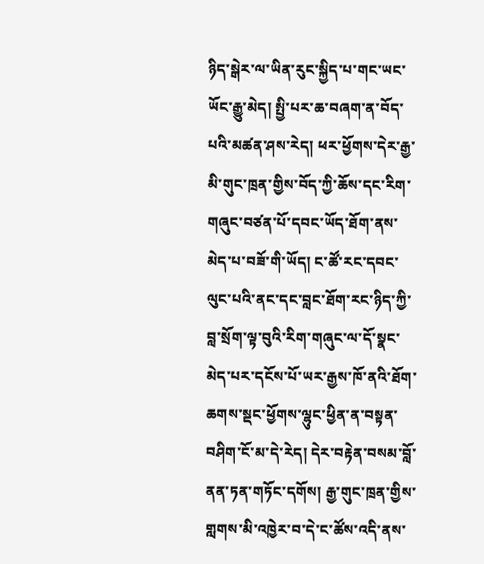ཉིད་སྒེར་ལ་ཡིན་རུང་སྐྱིད་པ་གང་ཡང་ཡོང་རྒྱུ་མེད། སྤྱི་པར་ཆ་བཞག་ན་བོད་པའི་མཚན་ཤས་རེད། ཕར་ཕྱོགས་དེར་རྒྱ་མི་གུང་ཁྲན་གྱིས་བོད་ཀྱི་ཆོས་དང་རིག་གཞུང་བཙན་པོ་དབང་ཡོད་ཐོག་ནས་མེད་པ་བཟོ་གི་ཡོད། ང་ཚོ་རང་དབང་ལུང་པའི་ནང་དང་བླང་ཐོག་རང་ཉིད་ཀྱི་བླ་སྲོག་ལྟ་བུའི་རིག་གཞུང་ལ་དོ་སྣང་མེད་པར་དངོས་པོ་ཡར་རྒྱས་ཁོ་ནའི་ཐོག་ཆགས་སྡང་ཕྱོགས་ལྷུང་ཕྱིན་ན་བསྟན་བཤིག་ངོ་མ་དེ་རེད། དེར་བརྟེན་བསམ་བློ་ནན་ཏན་གཏོང་དགོས། རྒྱ་གུང་ཁྲན་གྱིས་གླགས་མི་འཁྱེར་བ་དེ་ང་ཚོས་འདི་ནས་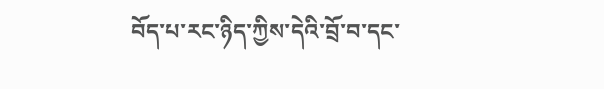བོད་པ་རང་ཉིད་ཀྱིས་དེའི་བྲོ་བ་དང་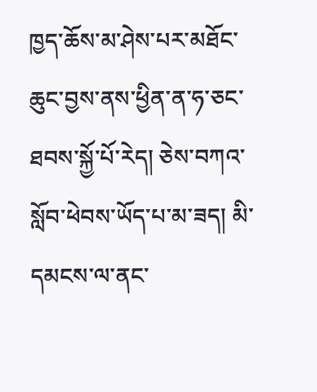ཁྱད་ཆོས་མ་ཤེས་པར་མཐོང་ཆུང་བྱས་ནས་ཕྱིན་ན་ཧ་ཅང་ཐབས་སྐྱོ་པོ་རེད། ཅེས་བཀའ་སློབ་ཕེབས་ཡོད་པ་མ་ཟད། མི་དམངས་ལ་ནང་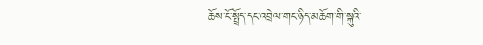ཆོས་ངོ་སྤྲོད་དང་འབྲེལ་གང་ཉིད་མཆོག་གི་སྐུའི་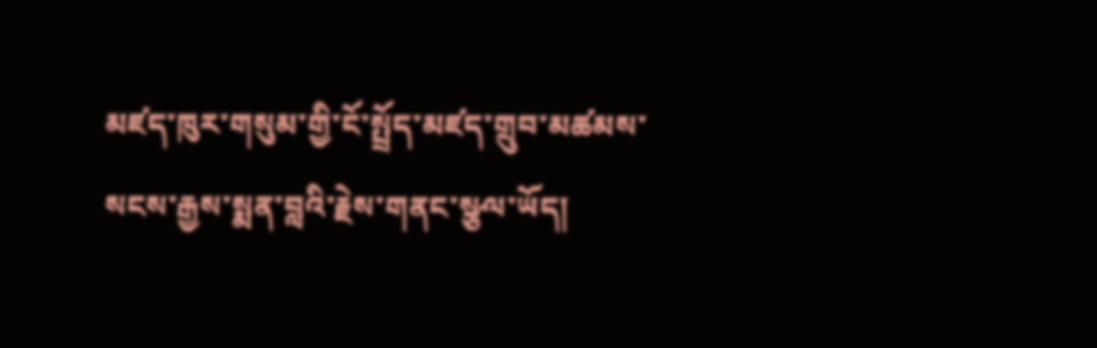མཛད་ཁུར་གསུམ་གྱི་ངོ་སྤྲོད་མཛད་གྲུབ་མཚམས་སངས་རྒྱས་སྨན་བླའི་རྗེས་གནང་སྩལ་ཡོད།